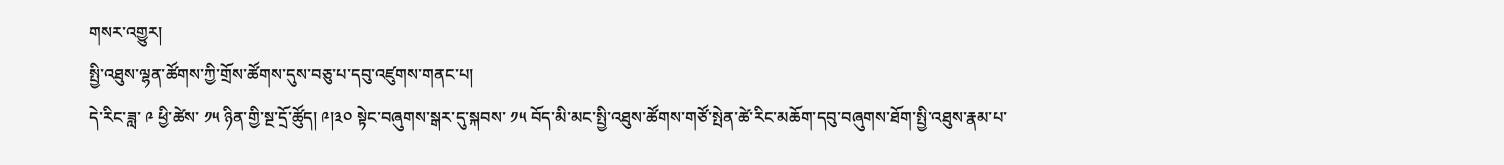གསར་འགྱུར།
སྤྱི་འཐུས་ལྷན་ཚོགས་ཀྱི་གྲོས་ཚོགས་དུས་བཅུ་པ་དབུ་འཛུགས་གནང་པ།
དེ་རིང་ཟླ་ ༩ ཕྱི་ཚེས་ ༡༥ ཉིན་གྱི་སྔ་དྲོ་ཚོུད། ༩།༣༠ སྟེང་བཞུགས་སྒར་དུ་སྐབས་ ༡༥ བོད་མི་མང་སྤྱི་འཐུས་ཚོགས་གཙོ་སྤེན་ཚེ་རིང་མཆོག་དབུ་བཞུགས་ཐོག་སྤྱི་འཐུས་རྣམ་པ་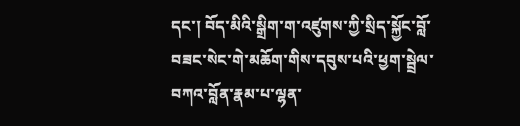དང་། བོད་མིའི་སྒྲིག་ག་འཛུགས་ཀྱི་སྲིད་སྐྱོང་བློ་བཟང་སེང་གེ་མཆོག་གིས་དབུས་པའི་ཕྱག་སྦྲེལ་བཀའ་བློན་རྣམ་པ་ལྷན་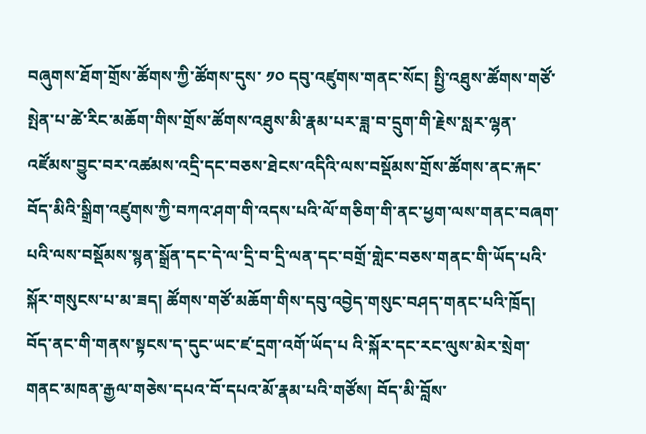བཞུགས་ཐོག་གྲོས་ཚོགས་ཀྱི་ཚོགས་དུས་ ༡༠ དབུ་འཛུགས་གནང་སོང། སྤྱི་འཐུས་ཚོགས་གཙོ་སྤེན་པ་ཚེ་རིང་མཆོག་གིས་གྲོས་ཚོགས་འཐུས་མི་རྣམ་པར་ཟླ་བ་དྲུག་གི་རྗེས་སླར་ལྷན་འཛོམས་བྱུང་བར་འཚམས་འདྲི་དང་བཅས་ཐེངས་འདིའི་ལས་བསྡོམས་གྲོས་ཚོགས་ནང་རྐང་བོད་མིའི་སྒྲིག་འཛུགས་ཀྱི་བཀའ་ཤག་གི་འདས་པའི་ལོ་གཅིག་གི་ནང་ཕྱག་ལས་གནང་བཞག་པའི་ལས་བསྡོམས་སྙན་སྒྲོན་དང་དེ་ལ་དྲི་བ་དྲི་ལན་དང་བགྲོ་གླེང་བཅས་གནང་གི་ཡོད་པའི་སྐོར་གསུངས་པ་མ་ཟད། ཚོགས་གཙོ་མཆོག་གིས་དབུ་འབྱེད་གསུང་བཤད་གནང་པའི་ཁྲོད། བོད་ནང་གི་གནས་སྟངས་ད་དུང་ཡང་ཛ་དྲག་འགོ་ཡོད་པ འི་སྐོར་དང་རང་ལུས་མེར་སྲེག་གནང་མཁན་རྒྱལ་གཅེས་དཔའ་བོ་དཔའ་མོ་རྣམ་པའི་གཙོས། བོད་མི་བློས་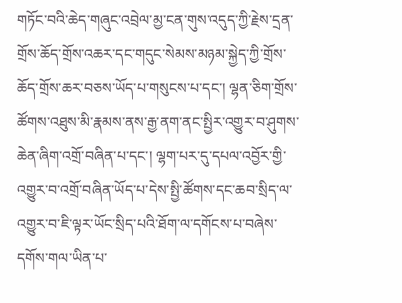གཏོང་བའི་ཆེད་གཞུང་འབྲེལ་མྱ་ངན་གུས་འདུད་ཀྱི་རྗེས་དྲན་གྲོས་ཆོད་གྲོས་འཆར་དང་གདུང་སེམས་མཉམ་སྐྱེད་ཀྱི་གྲོས་ཆོད་གྲོས་ཆར་བཅས་ཡོད་པ་གསུངས་པ་དང་། ལྷན་ཅིག་གྲོས་ཚོགས་འཐུས་མི་རྣམས་ནས་རྒྱ་ནག་ནང་སྤྱིར་འགྱུར་བ་ཤུགས་ཆེན་ཞིག་འགྲོ་བཞིན་པ་དང་། ལྷག་པར་དུ་དཔལ་འབྱོར་གྱི་འགྱུར་བ་འགྲོ་བཞིན་ཡོད་པ་དེས་སྤྱི་ཚོགས་དང་ཆབ་སྲིད་ལ་འགྱུར་བ་ཇི་ལྟར་ཡོང་སྲིད་པའི་ཐོག་ལ་དགོངས་པ་བཞེས་དགོས་གལ་ཡིན་པ་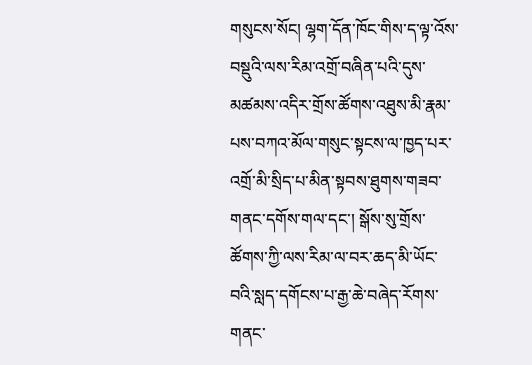གསུངས་སོང། ལྷག་དོན་ཁོང་གིས་ད་ལྟ་འོས་བསྡུའི་ལས་རིམ་འགྲོ་བཞིན་པའི་དུས་མཚམས་འདིར་གྲོས་ཚོགས་འཐུས་མི་རྣམ་པས་བཀའ་མོལ་གསུང་སྟངས་ལ་ཁྱད་པར་འགྲོ་མི་སྲིད་པ་མིན་སྟབས་ཐུགས་གཟབ་གནང་དགོས་གལ་དང་། སྒོས་སུ་གྲོས་ཚོགས་ཀྱི་ལས་རིམ་ལ་བར་ཆད་མི་ཡོང་བའི་སླད་དགོངས་པ་རྒྱ་ཆེ་བཞེད་རོགས་གནང་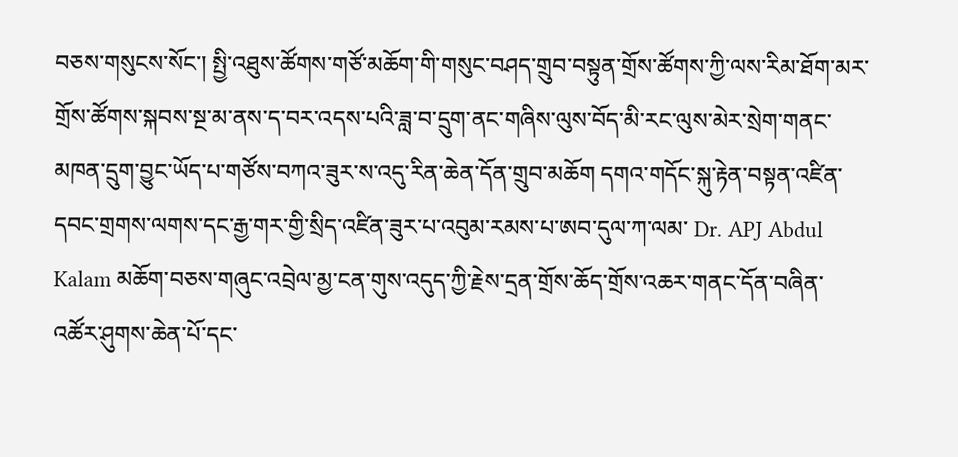བཅས་གསུངས་སོང་། སྤྱི་འཐུས་ཚོགས་གཙོ་མཆོག་གི་གསུང་བཤད་གྲུབ་བསྟུན་གྲོས་ཚོགས་ཀྱི་ལས་རིམ་ཐོག་མར་གྲོས་ཚོགས་སྐབས་སྔ་མ་ནས་ད་བར་འདས་པའི་ཟླ་བ་དྲུག་ནང་གཞིས་ལུས་བོད་མི་རང་ལུས་མེར་སྲེག་གནང་མཁན་དྲུག་བྱུང་ཡོད་པ་གཙོས་བཀའ་ཟུར་ས་འདུ་རིན་ཆེན་དོན་གྲུབ་མཆོག དགའ་གདོང་སྐུ་རྟེན་བསྟན་འཛིན་དབང་གྲགས་ལགས་དང་རྒྱ་གར་གྱི་སྲིད་འཛིན་ཟུར་པ་འབུམ་རམས་པ་ཨབ་དུལ་ཀ་ལམ་ Dr. APJ Abdul Kalam མཆོག་བཅས་གཞུང་འབྲེལ་མྱ་ངན་གུས་འདུད་ཀྱི་རྗེས་དྲན་གྲོས་ཆོད་གྲོས་འཆར་གནང་དོན་བཞིན་འཚོར་ཤུགས་ཆེན་པོ་དང་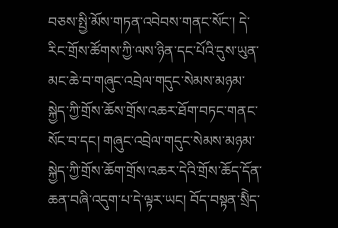བཅས་སྤྱི་མོས་གཏན་འབེབས་གནང་སོང་། དེ་རིང་གྲོས་ཚོགས་ཀྱི་ལས་ཉིན་དང་པོའི་དུས་ཡུན་མང་ཆེ་བ་གཞུང་འབྲེལ་གདུང་སེམས་མཉམ་སྐྱེད་ཀྱི་གྲོས་ཆོས་གྲོས་འཆར་ཐོག་བཏང་གནང་སོང་བ་དང། གཞུང་འབྲེལ་གདུང་སེམས་མཉམ་སྐྱེད་ཀྱི་གྲོས་ཆོག་གྲོས་འཆར་དེའི་གྲོས་ཆོད་དོན་ཆན་བཞི་འདུག་པ་དེ་ལྟར་ཡང། བོད་བསྟན་སྲིེད་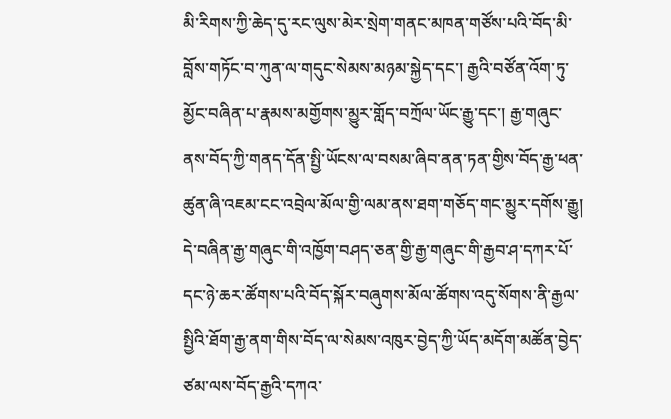མི་རིགས་ཀྱི་ཆེད་དུ་རང་ལུས་མེར་སྲེག་གནང་མཁན་གཙོས་པའི་བོད་མི་བློས་གཏོང་བ་ཀུན་ལ་གདུང་སེམས་མཉམ་སྐྱེད་དང་། རྒྱའི་བཙོན་འོག་ཏུ་མྱོང་བཞིན་པ་རྣམས་མགྱོགས་མྱུར་གློད་བཀྲོལ་ཡོང་རྒྱུ་དང་། རྒྱ་གཞུང་ནས་བོད་ཀྱི་གནད་དོན་སྤྱི་ཡོངས་ལ་བསམ་ཞིབ་ནན་ཏན་གྱིས་བོད་རྒྱ་ཕན་ཚུན་ཞི་འཇམ་ངང་འབྲེལ་མོལ་གྱི་ལམ་ནས་ཐག་གཅོད་གང་མྱུར་དགོས་རྒྱུ། དེ་བཞིན་རྒྱ་གཞུང་གི་འཁྱོག་བཤད་ཅན་གྱི་རྒྱ་གཞུང་གི་རྒྱབ་ཤ་དཀར་པོ་དང་ཉེ་ཆར་ཚོགས་པའི་བོད་སྐོར་བཞུགས་མོལ་ཚོགས་འདུ་སོགས་ནི་རྒྱལ་སྤྱིའི་ཐོག་རྒྱ་ནག་གིས་བོད་ལ་སེམས་འཁུར་བྱེད་ཀྱི་ཡོད་མདོག་མཚོན་བྱེད་ཙམ་ལས་བོད་རྒྱའི་དཀའ་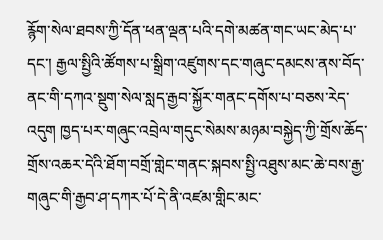རྙོག་སེལ་ཐབས་ཀྱི་དོན་ཕན་ལྡན་པའི་དགེ་མཚན་གང་ཡང་མེད་པ་དང་། རྒྱལ་སྤྱིའི་ཚོགས་པ་སྒྲིག་འཛུགས་དང་གཞུང་དམངས་ནས་བོད་ནང་གི་དཀའ་སྡུག་སེལ་སླད་རྒྱབ་སྐྱོར་གནང་དགོས་པ་བཅས་རེད་འདུག ཁྱད་པར་གཞུང་འབྲེལ་གདུང་སེམས་མཉམ་བསྐྱེད་ཀྱི་གྲོས་ཆོད་གྲོས་འཆར་དེའི་ཐོག་བགྲོ་གླེང་གནང་སྐབས་སྤྱི་འཐུས་མང་ཆེ་བས་རྒྱ་གཞུང་གི་རྒྱབ་ཤ་དཀར་པོ་དེ་ནི་འཛམ་གླིང་མང་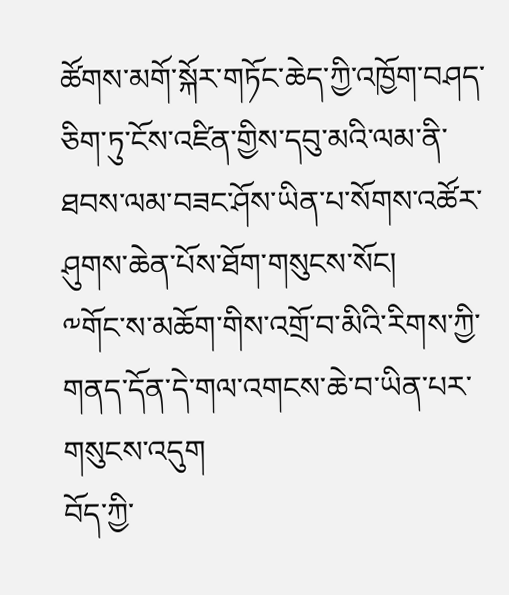ཚོགས་མགོ་སྐོར་གཏོང་ཆེད་ཀྱི་འཁྱོག་བཤད་ཅིག་ཏུ་ངོས་འཛིན་གྱིས་དབུ་མའི་ལམ་ནི་ཐབས་ལམ་བཟང་ཤོས་ཡིན་པ་སོགས་འཚོར་ཤུགས་ཆེན་པོས་ཐོག་གསུངས་སོང།
༸གོང་ས་མཆོག་གིས་འགྲོ་བ་མིའི་རིགས་ཀྱི་གནད་དོན་དེ་གལ་འགངས་ཆེ་བ་ཡིན་པར་གསུངས་འདུག
བོད་ཀྱི་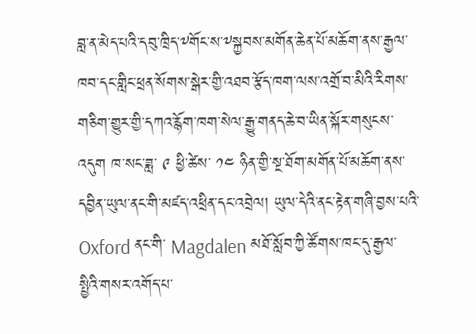བླ་ན་མེད་པའི་དབུ་ཁྲིད་༸གོང་ས་༸སྐྱབས་མགོན་ཆེན་པོ་མཆོག་ནས་རྒྱལ་ཁབ་དང་གླིང་ཕྲན་སོགས་སྒེར་གྱི་འཐབ་རྩོད་ཁག་ལས་འགྲོ་བ་མིའི་རིགས་གཅིག་གྱུར་གྱི་དཀའ་རྙོག་ཁག་སེལ་རྒྱུ་གནད་ཆེ་བ་ཡིན་སྐོར་གསུངས་འདུག ཁ་སང་ཟླ་ ༩ ཕྱི་ཚེས་ ༡༤ ཉིན་གྱི་སྔ་ཐོག་མགོན་པོ་མཆོག་ནས་དབྱིན་ཡུལ་ནང་གི་མཛད་འཕྲིན་དང་འབྲེལ། ཡུལ་དེའི་ནང་རྟེན་གཞི་བྱས་པའི་ Oxford ནང་གི་ Magdalen མཐོ་སློབ་ཀྱི་ཚོགས་ཁང་དུ་རྒྱལ་སྤྱིའི་གསར་འགོད་པ་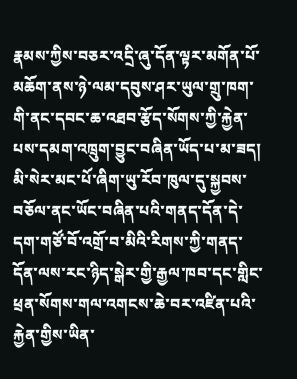རྣམས་ཀྱིས་བཅར་འདྲི་ཞུ་དོན་ལྟར་མགོན་པོ་མཆོག་ནས་ཉེ་ལམ་དབུས་ཤར་ཡུལ་གྲུ་ཁག་གི་ནང་དབང་ཆ་འཐབ་རྩོད་སོགས་ཀྱི་རྐྱེན་པས་དམག་འཁྲུག་བྱུང་བཞིན་ཡོད་པ་མ་ཟད། མི་སེར་མང་པོ་ཞིག་ཡུ་རོབ་ཁུལ་དུ་སྐྱབས་བཅོལ་ནང་ཡོང་བཞིན་པའི་གནད་དོན་དེ་དག་གཙོ་བོ་འགྲོ་བ་མིའི་རིགས་ཀྱི་གནད་དོན་ལས་རང་ཉིད་སྒེར་གྱི་རྒྱལ་ཁབ་དང་གླིང་ཕྲན་སོགས་གལ་འགངས་ཆེ་བར་འཛིན་པའི་རྐྱེན་གྱིས་ཡིན་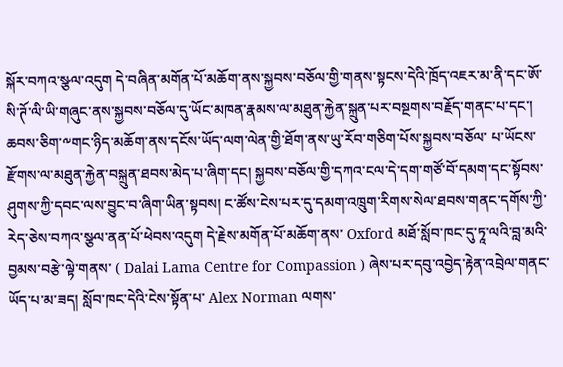སྐོར་བཀའ་སྩལ་འདུག དེ་བཞིན་མགོན་པོ་མཆོག་ནས་སྐྱབས་བཅོལ་གྱི་གནས་སྟངས་དེའི་ཁྲོད་འཇར་མ་ནི་དང་ཨོ་སི་ཊོ་ལི་ཡི་གཞུང་ནས་སྐྱབས་བཅོལ་དུ་ཡོང་མཁན་རྣམས་ལ་མཐུན་རྐྱེན་སྐྲུན་པར་བསྔགས་བརྗོད་གནང་པ་དང་། ཆབས་ཅིག་༸གང་ཉིད་མཆོག་ནས་དངོས་ཡོད་ལག་ལེན་གྱི་ཐོག་ནས་ཡུ་རོབ་གཅིག་པོས་སྐྱབས་བཅོལ་ པ་ཡོངས་རྫོགས་ལ་མཐུན་རྐྱེན་བསྐྲུན་ཐབས་མེད་པ་ཞིག་དང། སྐྱབས་བཅོལ་གྱི་དཀའ་ངལ་དེ་དག་གཙོ་བོ་དམག་དང་སྟོབས་ཤུགས་ཀྱི་དབང་ལས་བྱུང་བ་ཞིག་ཡིན་སྟབས། ང་ཚོས་ངེས་པར་དུ་དམག་འཁྲུག་རིགས་སེལ་ཐབས་གནང་དགོས་ཀྱི་རེད་ཅེས་བཀའ་སྩལ་ནན་པོ་ཕེབས་འདུག དེ་རྗེས་མགོན་པོ་མཆོག་ནས་ Oxford མཐོ་སློབ་ཁང་དུ་ཏཱ་ལའི་བླ་མའི་བྱམས་བརྩེ་ལྟེ་གནས་ ( Dalai Lama Centre for Compassion ) ཞེས་པར་དབུ་འབྱེད་རྟེན་འབྲེལ་གནང་ཡོད་པ་མ་ཟད། སློབ་ཁང་དེའི་ངེས་སྟོན་པ་ Alex Norman ལགས་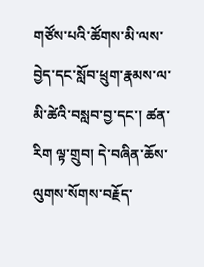གཙོས་པའི་ཚོགས་མི་ལས་བྱེད་དང་སློབ་ཕྲུག་རྣམས་ལ་མི་ཚེའི་བསླབ་བྱ་དང་། ཚན་རིག ལྟ་གྲུབ། དེ་བཞིན་ཆོས་ལུགས་སོགས་བརྗོད་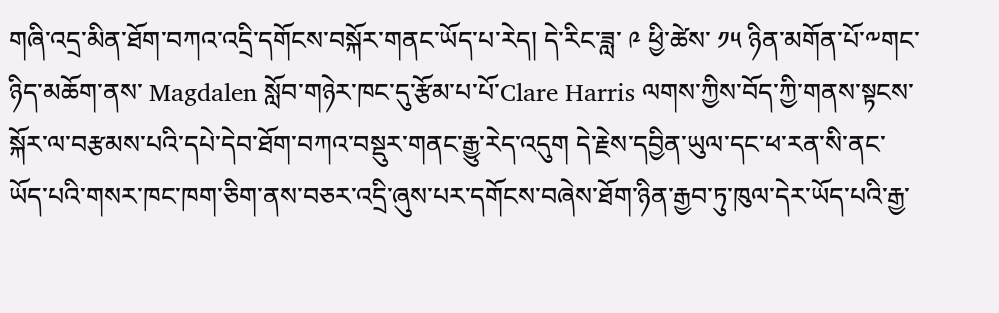གཞི་འདྲ་མིན་ཐོག་བཀའ་འདྲི་དགོངས་བསྐོར་གནང་ཡོད་པ་རེད། དེ་རིང་ཟླ་ ༩ ཕྱི་ཚེས་ ༡༥ ཉིན་མགོན་པོ་༸གང་ཉིད་མཆོག་ནས་ Magdalen སློབ་གཉེར་ཁང་དུ་རྩོམ་པ་པོ་Clare Harris ལགས་ཀྱིས་བོད་ཀྱི་གནས་སྟངས་སྐོར་ལ་བརྩམས་པའི་དཔེ་དེབ་ཐོག་བཀའ་བསྡུར་གནང་རྒྱུ་རེད་འདུག དེ་རྗེས་དབྱིན་ཡུལ་དང་ཕ་རན་སི་ནང་ཡོད་པའི་གསར་ཁང་ཁག་ཅིག་ནས་བཅར་འདྲི་ཞུས་པར་དགོངས་བཞེས་ཐོག་ཉིན་རྒྱབ་ཏུ་ཁུལ་དེར་ཡོད་པའི་རྒྱ་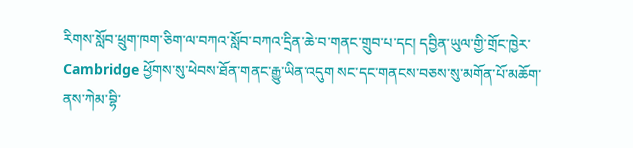རིགས་སློབ་ཕྲུག་ཁག་ཅིག་ལ་བཀའ་སློབ་བཀའ་དྲིན་ཆེ་བ་གནང་གྲུབ་པ་དང། དབྱིན་ཡུལ་གྱི་གྲོང་ཁྱེར་ Cambridge ཕྱོགས་སུ་ཕེབས་ཐོན་གནང་རྒྱུ་ཡིན་འདུག སང་དང་གནངས་བཅས་སུ་མགོན་པོ་མཆོག་ནས་ཀེམ་བྷི་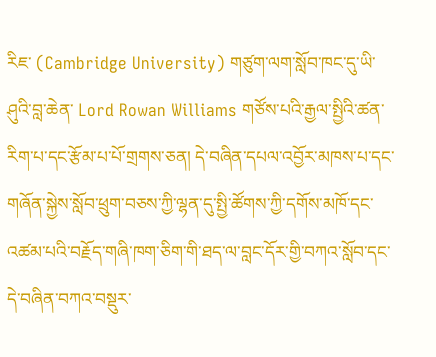རིཇ་ (Cambridge University) གཙུག་ལག་སློབ་ཁང་དུ་ཡི་ཤུའི་བླ་ཆེན་ Lord Rowan Williams གཙོས་པའི་རྒྱལ་སྤྱིའི་ཚན་རིག་པ་དང་རྩོམ་པ་པོ་གྲགས་ཅན། དེ་བཞིན་དཔལ་འབྱོར་མཁས་པ་དང་གཞོན་སྐྱེས་སློབ་ཕྲུག་བཅས་ཀྱི་ལྷན་དུ་སྤྱི་ཚོགས་ཀྱི་དགོས་མཁོ་དང་འཚམ་པའི་བརྗོད་གཞི་ཁག་ཅིག་གི་ཐད་ལ་བླང་དོར་གྱི་བཀའ་སློབ་དང་དེ་བཞིན་བཀའ་བསྡུར་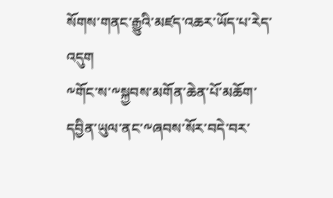སོགས་གནང་རྒྱུའི་མཛད་འཆར་ཡོད་པ་རེད་འདུག
༸གོང་ས་༸སྐྱབས་མགོན་ཆེན་པོ་མཆོག་དབྱིན་ཡུལ་ནང་༸ཞབས་སོར་བདེ་བར་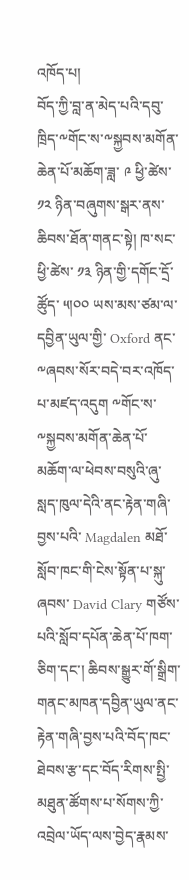འཁོད་པ།
བོད་ཀྱི་བླ་ན་མེད་པའི་དབུ་ཁྲིད་༸གོང་ས་༸སྐྱབས་མགོན་ཆེན་པོ་མཆོག་ཟླ་ ༩ ཕྱི་ཚེས་ ༡༢ ཉིན་བཞུགས་སྒར་ནས་ཆིབས་ཐོན་གནང་སྟེ། ཁ་སང་ཕྱི་ཚེས་ ༡༣ ཉིན་གྱི་དགོང་དྲོ་ཚོུད་ ༥།༠༠ ཡས་མས་ཙམ་ལ་དབྱིན་ཡུལ་གྱི་ Oxford ནང་༸ཞབས་སོར་བདེ་བར་འཁོད་པ་མཛད་འདུག ༸གོང་ས་༸སྐྱབས་མགོན་ཆེན་པོ་མཆོག་ལ་ཕེབས་བསུའི་ཞུ་སླད་ཁུལ་དེའི་ནང་རྟེན་གཞི་བྱས་པའི་ Magdalen མཐོ་སློབ་ཁང་གི་ངེས་སྟོན་པ་སྐུ་ཞབས་ David Clary གཙོས་པའི་སློབ་དཔོན་ཆེན་པོ་ཁག་ཅིག་དང་། ཆིབས་སྒྱུར་གོ་སྒྲིག་གནང་མཁན་དབྱིན་ཡུལ་ནང་རྟེན་གཞི་བྱས་པའི་བོད་ཁང་ཐེབས་རྩ་དང་བོད་རིགས་སྤྱི་མཐུན་ཚོགས་པ་སོགས་ཀྱི་འབྲེལ་ཡོད་ལས་བྱེད་རྣམས་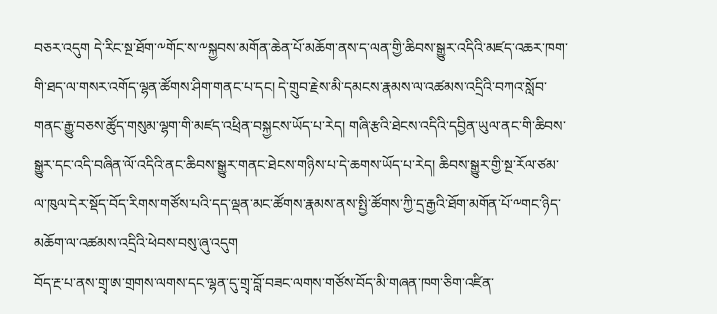བཅར་འདུག དེ་རིང་སྔ་ཐོག་༸གོང་ས་༸སྐྱབས་མགོན་ཆེན་པོ་མཆོག་ནས་ད་ལན་གྱི་ཆིབས་སྒྱུར་འདིའི་མཛད་འཆར་ཁག་གི་ཐད་ལ་གསར་འགོད་ལྷན་ཚོགས་ཤིག་གནང་པ་དང། དེ་གྲུབ་རྗེས་མི་དམངས་རྣམས་ལ་འཚམས་འདྲིའི་བཀའ་སློབ་གནང་རྒྱུ་བཅས་ཚོུད་གསུམ་ལྷག་གི་མཛད་འཕྲིན་བསྐྱངས་ཡོད་པ་རེད། གཞི་རྩའི་ཐེངས་འདིའི་དབྱིན་ཡུལ་ནང་གི་ཆིབས་སྒྱུར་དང་འདི་བཞིན་ལོ་འདིའི་ནང་ཆིབས་སྒྱུར་གནང་ཐེངས་གཉིས་པ་དེ་ཆགས་ཡོད་པ་རེད། ཆིབས་སྒྱུར་གྱི་སྔ་རོལ་ཙམ་ལ་ཁུལ་དེར་སྡོད་བོད་རིགས་གཙོས་པའི་དད་ལྡན་མང་ཚོགས་རྣམས་ནས་སྤྱི་ཚོགས་ཀྱི་དྲ་རྒྱའི་ཐོག་མགོན་པོ་༸གང་ཉིད་མཆོག་ལ་འཚམས་འདྲིའི་ཕེབས་བསུ་ཞུ་འདུག
བོད་རྔ་པ་ནས་གྲྭ་ཨ་གྲགས་ལགས་དང་ལྷན་དུ་གྲྭ་བློ་བཟང་ལགས་གཙོས་བོད་མི་གཞན་ཁག་ཅིག་འཛིན་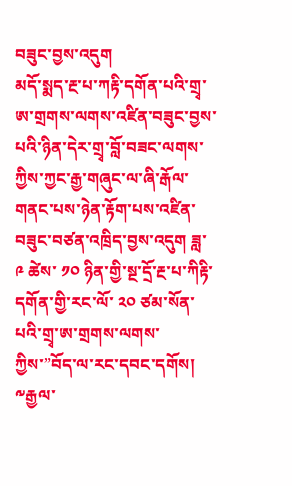བཟུང་བྱས་འདུག
མདོ་སྨད་རྔ་པ་ཀརྟི་དགོན་པའི་གྲྭ་ཨ་གྲགས་ལགས་འཛིན་བཟུང་བྱས་པའི་ཉིན་དེར་གྲྭ་བློ་བཟང་ལགས་ཀྱིས་ཀྱང་རྒྱ་གཞུང་ལ་ཞི་རྒོལ་གནང་པས་ཉེན་རྟོག་པས་འཛིན་བཟུང་བཙན་འཁྲིད་བྱས་འདུག ཟླ་ ༩ ཚེས་ ༡༠ ཉིན་གྱི་སྔ་དྲོ་རྔ་པ་ཀིརྟི་དགོན་གྱི་རང་ལོ་ ༢༠ ཙམ་སོན་པའི་གྲྭ་ཨ་གྲགས་ལགས་ཀྱིས་”བོད་ལ་རང་དབང་དགོས། ༸རྒྱལ་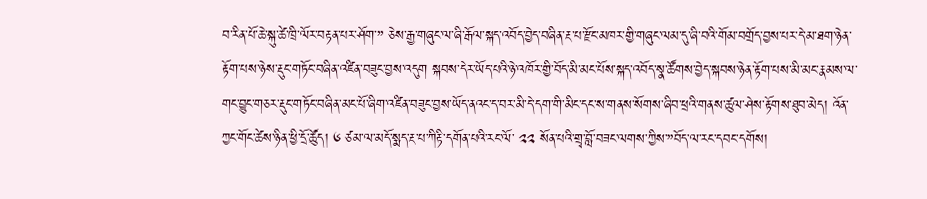བ་རིན་པོ་ཆེ་སྐུ་ཚེ་ཁྲི་ལོར་བརྟན་པར་ཤོག་” ཅེས་རྒྱ་གཞུང་ལ་ཞི་རྒོལ་སྐད་འབོད་བྱེད་བཞིན་རྔ་པ་རྫོང་མཁར་གྱི་གཞུང་ལམ་དུ་ཞི་བའི་གོམ་བགྲོད་བྱས་པར་དེ་མ་ཐག་ཉེན་རྟོག་པས་ཉེས་རྡུང་གཏོང་བཞིན་འཛིན་བཟུང་བྱས་འདུག སྐབས་དེར་ཡོད་པའི་ཉེ་འཁོར་གྱི་བོད་མི་མང་པོས་སྐད་འབོད་སྣ་ཚོགས་བྱེད་སྐབས་ཉེན་རྟོག་པས་མི་མང་རྣམས་ལ་གང་བྱུང་གཅར་རྡུང་གཏོང་བཞིན་མང་པོ་ཞིག་འཛིན་བཟུང་བྱས་ཡོད་ནའང་ད་བར་མི་དེ་དག་གི་མིང་དང་ས་གནས་སོགས་ཞིབ་ཕྲའི་གནས་ཚུལ་ཤེས་རྟོགས་ཐུབ་མེད། འོན་ཀྱང་གོང་ཚེས་ཉིན་ཕྱི་དྲོ་ཚོུད། ༦ ཙམ་ལ་མདོ་སྨད་རྔ་པ་ཀིརྟི་དགོན་པའི་རང་ལོ་ ༢༢ སོན་པའི་གྲྭ་བློ་བཟང་ལགས་ཀྱིས་”བོད་ལ་རང་དབང་དགོས།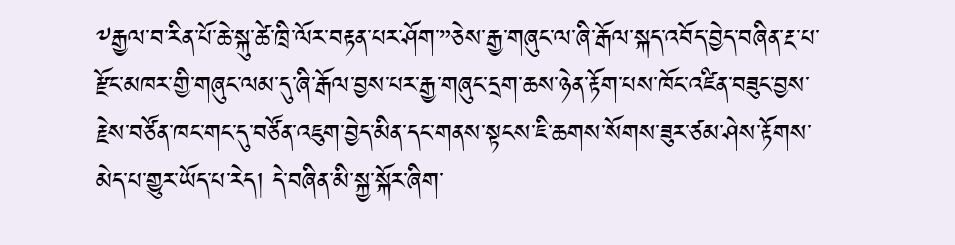༸རྒྱལ་བ་རིན་པོ་ཆེ་སྐུ་ཚེ་ཁྲི་ལོར་བརྟན་པར་ཤོག་”ཅེས་རྒྱ་གཞུང་ལ་ཞི་རྒོལ་སྐད་འབོད་བྱེད་བཞིན་རྔ་པ་རྫོང་མཁར་གྱི་གཞུང་ལམ་དུ་ཞི་རྒོལ་བྱས་པར་རྒྱ་གཞུང་དྲག་ཆས་ཉེན་རྟོག་པས་ཁོང་འཛིན་བཟུང་བྱས་རྗེས་བཙོན་ཁང་གང་དུ་བཙོན་འཇུག་བྱེད་མིན་དང་གནས་སྟངས་ཇི་ཆགས་སོགས་ཟུར་ཙམ་ཤེས་རྟོགས་མེད་པ་གྱུར་ཡོད་པ་རེད། དེ་བཞིན་མི་སྐྱ་སྐོར་ཞིག་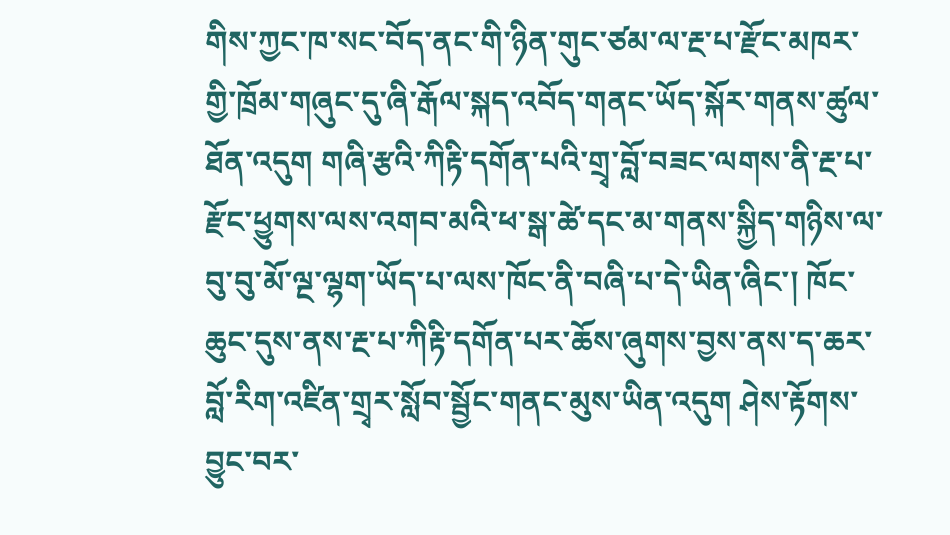གིས་ཀྱང་ཁ་སང་བོད་ནང་གི་ཉིན་གུང་ཙམ་ལ་རྔ་པ་རྫོང་མཁར་གྱི་ཁྲོམ་གཞུང་དུ་ཞི་རྒོལ་སྐད་འབོད་གནང་ཡོད་སྐོར་གནས་ཚུལ་ཐོན་འདུག གཞི་རྩའི་ཀིརྟི་དགོན་པའི་གྲྭ་བློ་བཟང་ལགས་ནི་རྔ་པ་རྫོང་ཕྱུགས་ལས་འགབ་མའི་ཕ་སྒ་ཚེ་དང་མ་གནས་སྐྱིད་གཉིས་ལ་བུ་བུ་མོ་ལྔ་ལྷག་ཡོད་པ་ལས་ཁོང་ནི་བཞི་པ་དེ་ཡིན་ཞིང་། ཁོང་ཆུང་དུས་ནས་རྔ་པ་ཀིརྟི་དགོན་པར་ཆོས་ཞུགས་བྱས་ནས་ད་ཆར་བློ་རིག་འཛིན་གྲྭར་སློབ་སྦྱོང་གནང་མུས་ཡིན་འདུག ཤེས་རྟོགས་བྱུང་བར་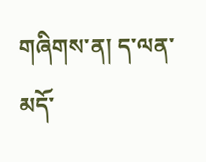གཞིགས་ན། ད་ལན་མདོ་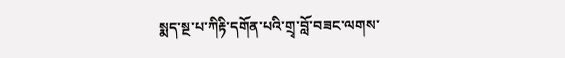སྨད་སྔ་པ་ཀིརྟི་དགོན་པའི་གྲྭ་བློ་བཟང་ལགས་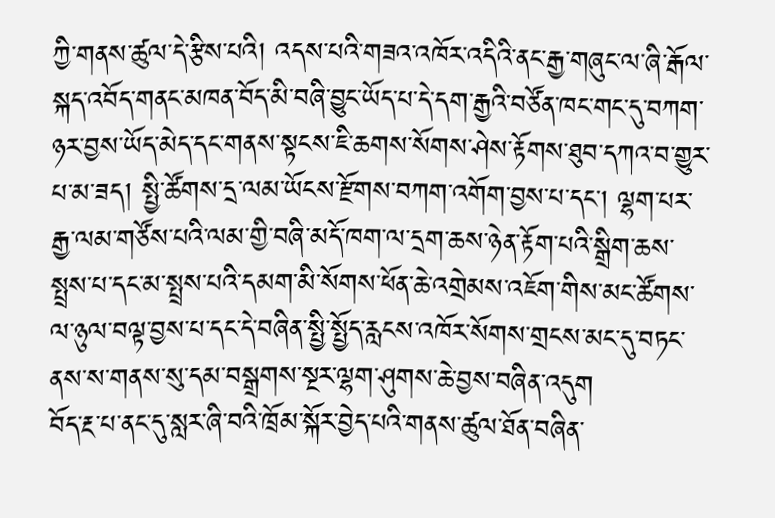ཀྱི་གནས་ཚུལ་དེ་རྩིས་པའི། འདས་པའི་གཟའ་འཁོར་འདིའི་ནང་རྒྱ་གཞུང་ལ་ཞི་རྒོལ་སྐད་འབོད་གནང་མཁན་བོད་མི་བཞི་བྱུང་ཡོད་པ་དེ་དག་རྒྱའི་བཙོན་ཁང་གང་དུ་བཀག་ཉར་བྱས་ཡོད་མེད་དང་གནས་སྟངས་ཇི་ཆགས་སོགས་ཤེས་རྟོགས་ཐུབ་དཀའ་བ་གྱུར་པ་མ་ཟད། སྤྱི་ཚོགས་དྲ་ལམ་ཡོངས་རྫོགས་བཀག་འགོག་བྱས་པ་དང་། ལྷག་པར་རྒྱ་ལམ་གཙོས་པའི་ལམ་གྱི་བཞི་མདོ་ཁག་ལ་དྲག་ཆས་ཉེན་རྟོག་པའི་སྒྲིག་ཆས་སྤྲས་པ་དང་མ་སྤྲས་པའི་དམག་མི་སོགས་ཕོན་ཆེ་འགྲེམས་འཇོག་གིས་མང་ཚོགས་ལ་ཉུལ་བལྟ་བྱས་པ་དང་དེ་བཞིན་སྤྱི་སྤྱོད་རླངས་འཁོར་སོགས་གྲངས་མང་དུ་བཏང་ནས་ས་གནས་སུ་དམ་བསྒྲགས་སྔར་ལྷག་ཤུགས་ཆེ་བྱས་བཞིན་འདུག
བོད་རྔ་པ་ནང་དུ་སླར་ཞི་བའི་ཁྲོམ་སྐོར་བྱེད་པའི་གནས་ཚུལ་ཐོན་བཞིན་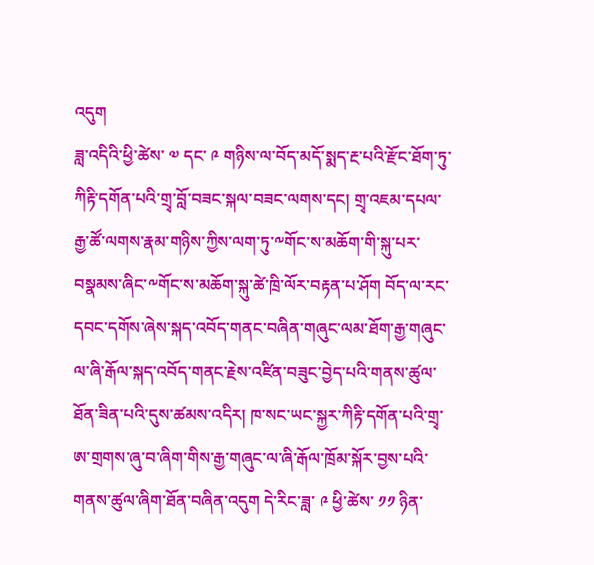འདུག
ཟླ་འདིའི་ཕྱི་ཚེས་ ༧ དང་ ༩ གཉིས་ལ་བོད་མདོ་སྨད་རྔ་པའི་རྫོང་ཐོག་ཏུ་ཀིརྟི་དགོན་པའི་གྲྭ་བློ་བཟང་སྐལ་བཟང་ལགས་དང། གྲྭ་འཇམ་དཔལ་རྒྱ་ཚོ་ལགས་རྣམ་གཉིས་ཀྱིས་ལག་ཏུ་༸གོང་ས་མཆོག་གི་སྐུ་པར་བསྣམས་ཞིང་༸གོང་ས་མཆོག་སྐུ་ཚེ་ཁྲི་ལོར་བརྟན་པ་ཤོག བོད་ལ་རང་དབང་དགོས་ཞེས་སྐད་འབོད་གནང་བཞིན་གཞུང་ལམ་ཐོག་རྒྱ་གཞུང་ལ་ཞི་རྒོལ་སྐད་འབོད་གནང་རྗེས་འཛིན་བཟུང་བྱེད་པའི་གནས་ཚུལ་ཐོན་ཟིན་པའི་དུས་ཚམས་འདིར། ཁ་སང་ཡང་སྐྱར་ཀིརྟི་དགོན་པའི་གྲྭ་ཨ་གྲགས་ཞུ་བ་ཞིག་གིས་རྒྱ་གཞུང་ལ་ཞི་རྒོལ་ཁྲོམ་སྐོར་བྱས་པའི་གནས་ཚུལ་ཞིག་ཐོན་བཞིན་འདུག དེ་རིང་ཟླ་ ༩ ཕྱི་ཚེས་ ༡༡ ཉིན་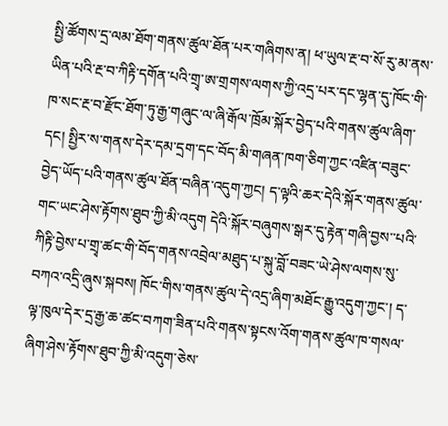སྤྱི་ཚོགས་དྲ་ལམ་ཐོག་གནས་ཚུལ་ཐོན་པར་གཞིགས་ན། ཕ་ཡུལ་རྔ་བ་སོ་རུ་མ་ནས་ཡིན་པའི་རྔ་བ་ཀིརྟི་དགོན་པའི་གྲྭ་ཨ་གྲགས་ལགས་ཀྱི་འདྲ་པར་དང་ལྷན་དུ་ཁོང་གི་ཁ་སང་རྔ་བ་རྫོང་ཐོག་ཏུ་རྒྱ་གཞུང་ལ་ཞི་རྒོལ་ཁྲོམ་སྐོར་བྱེད་པའི་གནས་ཚུལ་ཞིག་དང། སྤྱིར་ས་གནས་དེར་དམ་དྲག་དང་བོད་མི་གཞན་ཁག་ཅིག་ཀྱང་འཛིན་བཟུང་བྱེད་ཡོད་པའི་གནས་ཚུལ་ཐོན་བཞིན་འདུག་ཀྱང། ད་ལྟའི་ཆར་དེའི་སྐོར་གནས་ཚུལ་གང་ཡང་ཤེས་རྟོགས་ཐུབ་ཀྱི་མི་འདུག དེའི་སྐོར་བཞུགས་སྒར་དུ་རྟེན་གཞི་བྱས་་པའི་ཀིརྟི་བྱེས་པ་གྲྭ་ཚང་གི་བོད་གནས་འབྲེལ་མཐུད་པ་སྐུ་བློ་བཟང་ཡེ་ཤེས་ལགས་སུ་བཀའ་འདྲི་ཞུས་སྐབས། ཁོང་གིས་གནས་ཚུལ་དེ་འདྲ་ཞིག་མཐོང་རྒྱུ་འདུག་ཀྱང་། ད་ལྟ་ཁུལ་དེར་དྲ་རྒྱ་ཆ་ཚང་བཀག་ཟིན་པའི་གནས་སྟངས་འོག་གནས་ཚུལ་ཁ་གསལ་ཞིག་ཤེས་རྟོགས་ཐུབ་ཀྱི་མི་འདུག་ཅེས་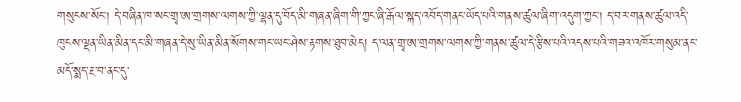གསུངས་སོང། དེ་བཞིན་ཁ་སང་གྲྭ་ཨ་གྲགས་ལགས་ཀྱི་ལྷན་དུ་བོད་མི་གཞན་ཞིག་གི་ཀྱང་ཞི་རྒོལ་སྐད་འབོད་གནང་ཡོད་པའི་གནས་ཚུལ་ཞིག་འདུག་ཀྱང། ད་བར་གནས་ཚུལ་འདི་ཁུངས་ལྡན་ཡིན་མིན་དང་མི་གཞན་དེ་སུ་ཡིན་མིན་སོགས་གང་ཡང་ཤེས་རྟགས་ཐུབ་མེད། ད་ལན་གྲྭ་ཨ་གྲགས་ལགས་ཀྱི་གནས་ཚུལ་དེ་རྩིས་པའི་འདས་པའི་གཟའ་འཁོར་གསུམ་ནང་མདོ་སྨད་རྔ་བ་ནང་དུ་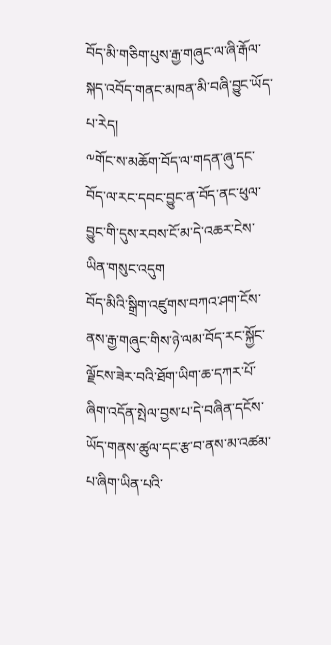བོད་མི་གཅིག་པུས་རྒྱ་གཞུང་ལ་ཞི་རྒོལ་སྐད་འབོད་གནང་མཁན་མི་བཞི་བྱུང་ཡོད་པ་རེད།
༸གོང་ས་མཆོག་བོད་ལ་གདན་ཞུ་དང་བོད་ལ་རང་དབང་བྱུང་ན་བོད་ནང་ཕུལ་བྱུང་གི་དུས་རབས་ངོ་མ་དེ་འཆར་ངེས་ཡིན་གསུང་འདུག
བོད་མིའི་སྒྲིག་འཛུགས་བཀའ་ཤག་ངོས་ནས་རྒྱ་གཞུང་གིས་ཉེ་ལམ་བོད་རང་སྐྱོང་ལྗོངས་ཟེར་བའི་ཐོག་ཡིག་ཆ་དཀར་པོ་ཞིག་འདོན་སྤེལ་བྱས་པ་དེ་བཞིན་དངོས་ཡོད་གནས་ཚུལ་དང་རྩ་བ་ནས་མ་འཚམ་པ་ཞིག་ཡིན་པའི་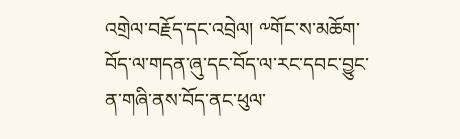འགྲེལ་བརྗོད་དང་འབྲེལ། ༸གོང་ས་མཆོག་བོད་ལ་གདན་ཞུ་དང་བོད་ལ་རང་དབང་བྱུང་ན་གཞི་ནས་བོད་ནང་ཕུལ་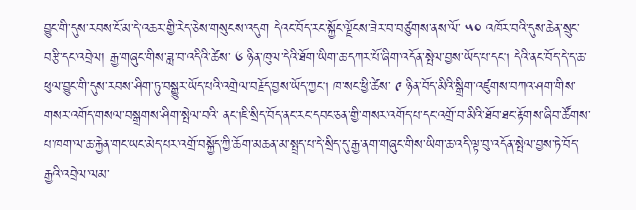བྱུང་གི་དུས་རབས་ངོ་མ་དེ་འཆར་གྱི་རེད་ཅེས་གསུངས་འདུག དེའང་བོད་རང་སྐྱོང་ལྗོངས་ཟེར་བ་བཙུགས་ནས་ལོ་ ༥༠ འཁོར་བའི་དུས་ཆེན་སྲུང་བརྩི་དང་འབྲེལ། རྒྱ་གཞུང་གིས་ཟླ་བ་འདིའི་ཚེས་ ༦ ཉིན་ཁུལ་དེའི་ཐོག་ཡིག་ཆ་དཀར་པོ་ཞིག་འདོན་སྤེལ་བྱས་ཡོད་པ་དང། དེའི་ནང་བོད་དེ་ད་ཆ་ཕུལ་བྱུང་གི་དུས་རབས་ཤིག་ཏུ་བསྒྱུར་ཡོད་པའི་འགྲེལ་བརྗོད་བྱས་ཡོད་ཀྱང། ཁ་སང་ཕྱི་ཚེས་ ༩ ཉིན་བོད་མིའི་སྒྲིག་འཛུགས་བཀའ་ཤག་གིས་གསར་འགོད་གསལ་བསྒྲགས་ཤིག་སྤེལ་བའི་ ནང།ཇི་སྲིད་བོད་ནང་རང་དབང་ཅན་གྱི་གསར་འགོད་པ་དང་འགྲོ་བ་མིའི་ཐོབ་ཐང་རྟོགས་ཞིབ་ཚོགས་པ་ཁག་ལ་ཆ་རྐྱེན་གང་ཡང་མེད་པར་འགྲོ་བསྐྱོད་ཀྱི་ཆོག་མཆན་མ་སྤྲད་པ་དེ་སྲིད་དུ་རྒྱ་ནག་གཞུང་གིས་ཡིག་ཆ་འདི་ལྟ་བུ་འདོན་སྤེལ་བྱས་ཏེ་བོད་རྒྱའི་འབྲེལ་ལམ་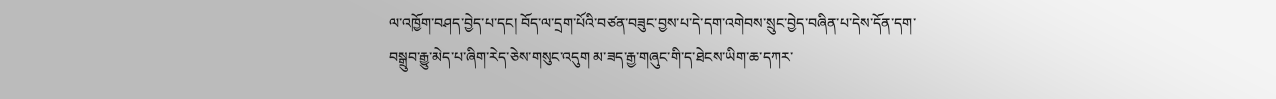ལ་འཁྱོག་བཤད་བྱེད་པ་དང། བོད་ལ་དྲག་པོའི་བཙན་བཟུང་བྱས་པ་དེ་དག་འགེབས་སྲུང་བྱེད་བཞིན་པ་དེས་དོན་དག་བསྒྲུབ་རྒྱུ་མེད་པ་ཞིག་རེད་ཅེས་གསུང་འདུག མ་ཟད་རྒྱ་གཞུང་གི་ད་ཐེངས་ཡིག་ཆ་དཀར་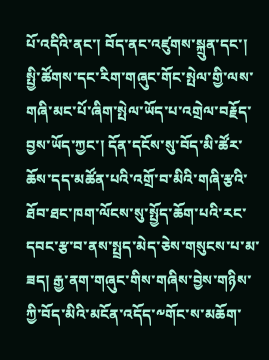པོ་འདིའི་ནང་། བོད་ནང་འཛུགས་སྐྲུན་དང་། སྤྱི་ཚོགས་དང་རིག་གཞུང་གོང་སྤེལ་གྱི་ལས་གཞི་མང་པོ་ཞིག་སྤེལ་ཡོད་པ་འགྲེལ་བརྗོད་བྱས་ཡོད་ཀྱང་། དོན་དངོས་སུ་བོད་མི་ཚོར་ཆོས་དད་མཚོན་པའི་འགྲོ་བ་མིའི་གཞི་རྩའི་ཐོབ་ཐང་ཁག་ལོངས་སུ་སྤྱོད་ཆོག་པའི་རང་དབང་རྩ་བ་ནས་སྤྲད་མེད་ཅེས་གསུངས་པ་མ་ཟད། རྒྱ་ནག་གཞུང་གིས་གཞིས་བྱེས་གཉིས་ཀྱི་བོད་མིའི་མངོན་འདོད་༸གོང་ས་མཆོག་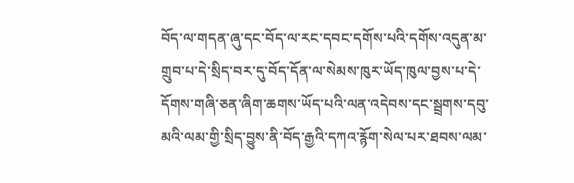བོད་ལ་གདན་ཞུ་དང་བོད་ལ་རང་དབང་དགོས་པའི་དགོས་འདུན་མ་གྲུབ་པ་དེ་སྲིད་བར་དུ་བོད་དོན་ལ་སེམས་ཁུར་ཡོད་ཁུལ་བྱས་པ་དེ་དོགས་གཞི་ཅན་ཞིག་ཆགས་ཡོད་པའི་ལན་འདེབས་དང་སྦྲགས་དབུ་མའི་ལམ་གྱི་སྲིད་བྱུས་ནི་བོད་རྒྱའི་དཀའ་རྙོག་སེལ་པར་ཐབས་ལམ་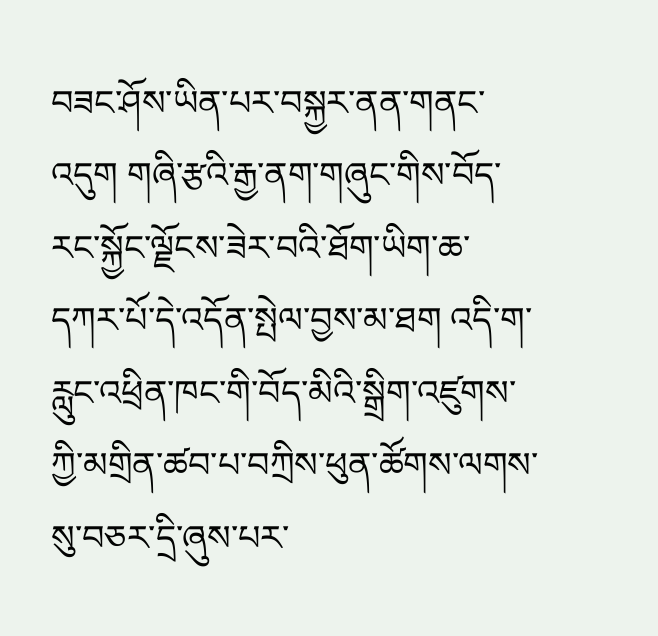བཟང་ཤོས་ཡིན་པར་བསྐྱར་ནན་གནང་འདུག གཞི་རྩའི་རྒྱ་ནག་གཞུང་གིས་བོད་རང་སྐྱོང་ལྗོངས་ཟེར་བའི་ཐོག་ཡིག་ཆ་དཀར་པོ་དེ་འདོན་སྤེལ་བྱས་མ་ཐག འདི་ག་རླུང་འཕྲིན་ཁང་གི་བོད་མིའི་སྒྲིག་འཛུགས་ཀྱི་མགྲིན་ཚབ་པ་བཀྲིས་ཕུན་ཚོགས་ལགས་སུ་བཅར་དྲི་ཞུས་པར་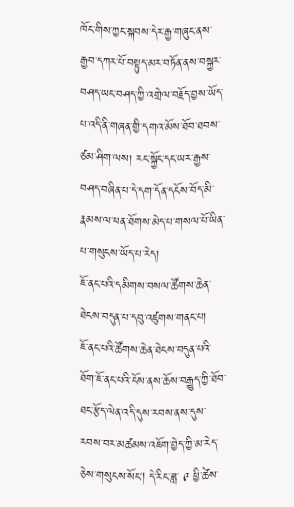ཁོང་གིས་ཀྱང་སྐབས་དེར་རྒྱ་གཞུང་ནས་རྒྱབ་དཀར་པོ་བསྟུད་མར་བཏོན་ནས་བསྐྱར་བཤད་ཡང་བཤད་ཀྱི་འགྲེལ་བརྗོད་བྱས་ཡོད་པ་འདི་ནི་གཞན་གྱི་དགའ་མོས་ཐོབ་ཐབས་ཙམ་ཤིག་ལས། རང་སྐྱོང་དང་ཡར་རྒྱས་བཤད་བཞིན་པ་དེ་དག་དོན་དངོས་བོད་མི་རྣམས་ལ་ཕན་ཐོགས་མེད་པ་གསལ་པོ་ཡིན་པ་གསུངས་ཡོད་པ་རེད།
ཇོ་ནང་པའི་དམིགས་བསལ་ཚོགས་ཆེན་ཐེངས་བདུན་པ་དབུ་འཛུགས་གནང་པ།
ཇོ་ནང་པའི་ཚོགས་ཆེན་ཐེངས་བདུན་པའི་ཐོག་ཇོ་ནང་པའི་ངོས་ནས་ཆོས་བརྒྱུད་ཀྱི་ཐོབ་ཐང་རྩོད་ལེན་འདི་དུས་རབས་ནས་དུས་རབས་བར་མཚམས་འཇོག་བྱེད་ཀྱི་མ་རེད་ཅེས་གསུངས་སོང། དེ་རིང་ཟླ་ ༩ ཕྱི་ཚེས་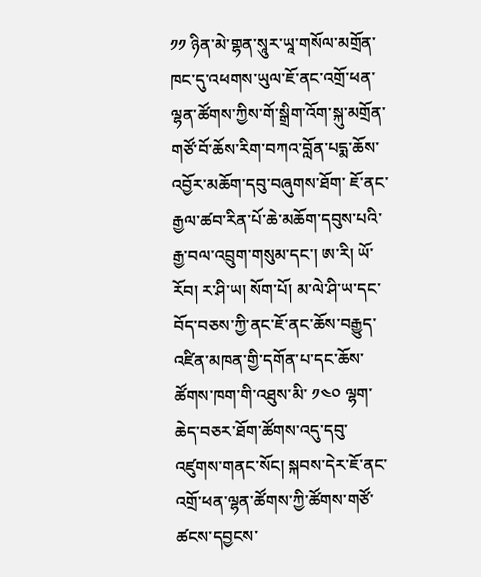༡༡ ཉིན་མེ་གྷན་སཱུར་ཡཱ་གསོལ་མགྲོན་ཁང་དུ་འཕགས་ཡུལ་ཇོ་ནང་འགྲོ་ཕན་ལྷན་ཚོགས་ཀྱིས་གོ་སྒྲིག་འོག་སྐུ་མགྲོན་གཙོ་བོ་ཆོས་རིག་བཀའ་བློན་པདྨ་ཆོས་འབྱོར་མཆོག་དབུ་བཞུགས་ཐོག་ ཇོ་ནང་རྒྱལ་ཚབ་རིན་པོ་ཆེ་མཆོག་དབུས་པའི་རྒྱ་བལ་འབྲུག་གསུམ་དང་། ཨ་རི། ཡོ་རོབ། ར་ཤི་ཡ། སོག་པོ། མ་ལེ་ཤི་ཡ་དང་ བོད་བཅས་ཀྱི་ནང་ཇོ་ནང་ཆོས་བརྒྱུད་འཛིན་མཁན་གྱི་དགོན་པ་དང་ཆོས་ཚོགས་ཁག་གི་འཐུས་མི་ ༡༤༠ ལྷག་ཆེད་བཅར་ཐོག་ཚོགས་འདུ་དབུ་འཛུགས་གནང་སོང། སྐབས་དེར་ཇོ་ནང་འགྲོ་ཕན་ལྷན་ཚོགས་ཀྱི་ཚོགས་གཙོ་ཚངས་དབྱངས་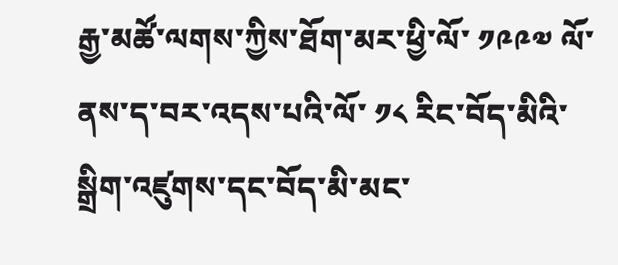རྒྱ་མཚོ་ལགས་ཀྱིས་ཐོག་མར་ཕྱི་ལོ་ ༡༩༩༧ ལོ་ནས་ད་བར་འདས་པའི་ལོ་ ༡༨ རིང་བོད་མིའི་སྒྲིག་འཛུགས་དང་བོད་མི་མང་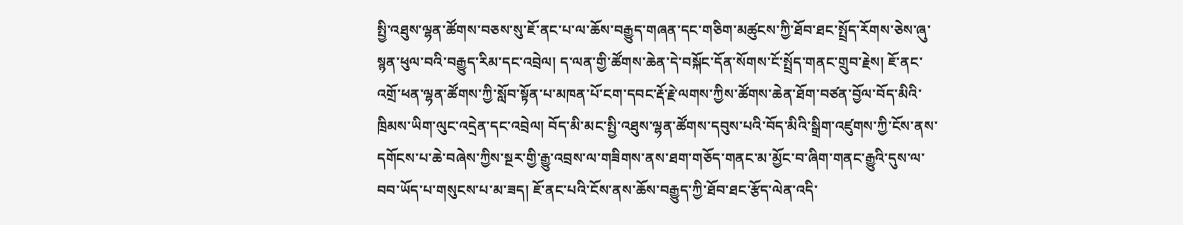སྤྱི་འཐུས་ལྷན་ཚོགས་བཅས་སུ་ཇོ་ནང་པ་ལ་ཆོས་བརྒྱུད་གཞན་དང་གཅིག་མཚུངས་ཀྱི་ཐོབ་ཐང་སྤྲོད་རོགས་ཅེས་ཞུ་སྙན་ཕུལ་བའི་བརྒྱུད་རིམ་དང་འབྲེལ། ད་ལན་གྱི་ཚོགས་ཆེན་དེ་བསྐོང་དོན་སོགས་ངོ་སྤྲོད་གནང་གྲུབ་རྗེས། ཇོ་ནང་འགྲོ་ཕན་ལྷན་ཚོགས་ཀྱི་སློབ་སྟོན་པ་མཁན་པོ་ངག་དབང་རྡོ་རྗེ་ལགས་ཀྱིས་ཚོགས་ཆེན་ཐོག་བཙན་བྱོལ་བོད་མིའི་ཁྲིམས་ཡིག་ལུང་འདྲེན་དང་འབྲེལ། བོད་མི་མང་སྤྱི་འཐུས་ལྷན་ཚོགས་དབུས་པའི་བོད་མིའི་སྒྲིག་འཛུགས་ཀྱི་ངོས་ནས་དགོངས་པ་ཆེ་བཞེས་ཀྱིས་སྔར་གྱི་རྒྱུ་འབྲས་ལ་གཟིགས་ནས་ཐག་གཅོད་གནང་མ་མྱོང་བ་ཞིག་གནང་རྒྱུའི་དུས་ལ་བབ་ཡོད་པ་གསུངས་པ་མ་ཟད། ཇོ་ནང་པའི་ངོས་ནས་ཆོས་བརྒྱུད་ཀྱི་ཐོབ་ཐང་རྩོད་ལེན་འདི་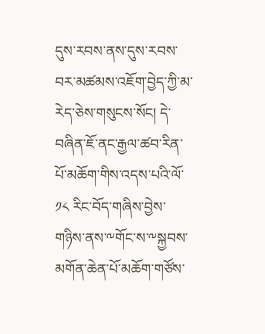དུས་རབས་ནས་དུས་རབས་བར་མཚམས་འཇོག་བྱེད་ཀྱི་མ་རེད་ཅེས་གསུངས་སོང། དེ་བཞིན་ཇོ་ནང་རྒྱལ་ཚབ་རིན་པོ་མཆོག་གིས་འདས་པའི་ལོ་ ༡༨ རིང་བོད་གཞིས་བྱེས་གཉིས་ནས་༸གོང་ས་༸སྐྱབས་མགོན་ཆེན་པོ་མཆོག་གཙོས་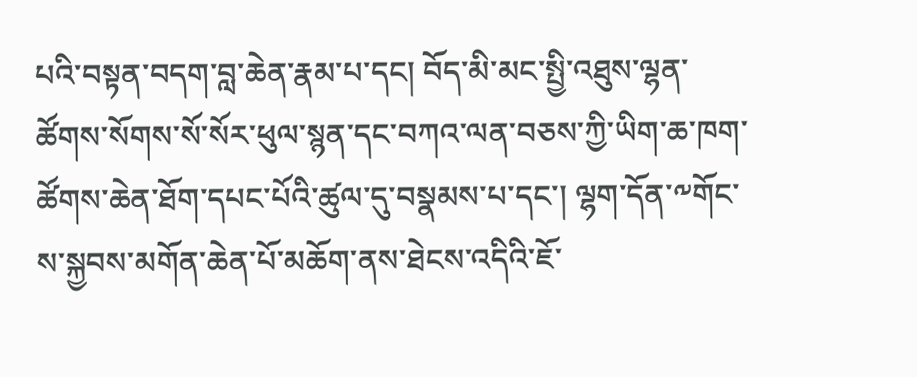པའི་བསྟན་བདག་བླ་ཆེན་རྣམ་པ་དང། བོད་མི་མང་སྤྱི་འཐུས་ལྷན་ཚོགས་སོགས་སོ་སོར་ཕུལ་སྙན་དང་བཀའ་ལན་བཅས་ཀྱི་ཡིག་ཆ་ཁག་ཚོགས་ཆེན་ཐོག་དཔང་པོའི་ཚུལ་དུ་བསྣམས་པ་དང་། ལྷག་དོན་༸གོང་ས་སྐྱབས་མགོན་ཆེན་པོ་མཆོག་ནས་ཐེངས་འདིའི་ཇོ་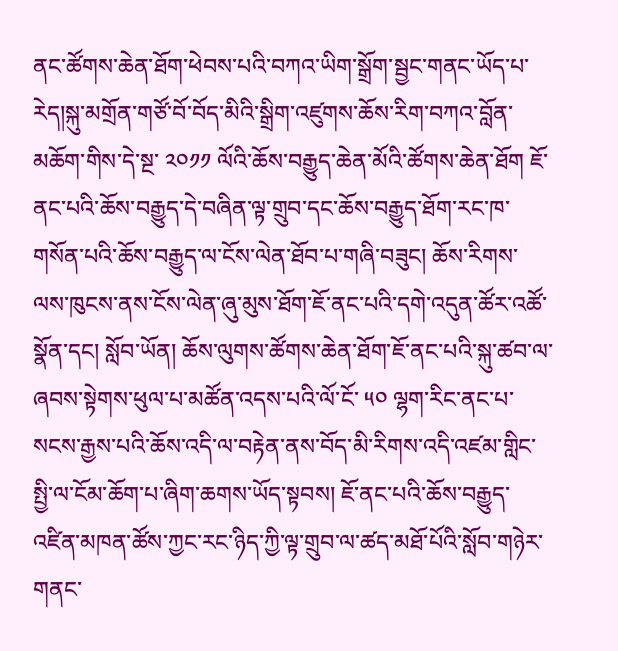ནང་ཚོགས་ཆེན་ཐོག་ཕེབས་པའི་བཀའ་ཡིག་སྒྲོག་སྦྱང་གནང་ཡོད་པ་རེད།སྐུ་མགྲོན་གཙོ་བོ་བོད་མིའི་སྒྲིག་འཛུགས་ཆོས་རིག་བཀའ་བློན་མཆོག་གིས་དེ་སྔ་ ༢༠༡༡ ལོའི་ཆོས་བརྒྱུད་ཆེན་མོའི་ཚོགས་ཆེན་ཐོག ཇོ་ནང་པའི་ཆོས་བརྒྱུད་དེ་བཞིན་ལྟ་གྲུབ་དང་ཆོས་བརྒྱུད་ཐོག་རང་ཁ་གསོན་པའི་ཆོས་བརྒྱུད་ལ་ངོས་ལེན་ཐོབ་པ་གཞི་བཟུང། ཆོས་རིགས་ལས་ཁུངས་ནས་ངོས་ལེན་ཞུ་མུས་ཐོག་ཇོ་ནང་པའི་དགེ་འདུན་ཚོར་འཚོ་སྣོན་དང། སློབ་ཡོན། ཆོས་ལུགས་ཚོགས་ཆེན་ཐོག་ཇོ་ནང་པའི་སྐུ་ཚབ་ལ་ཞབས་སྟེགས་ཕུལ་པ་མཚོན་འདས་པའི་ལོ་ངོ་ ༥༠ ལྷག་རིང་ནང་པ་སངས་རྒྱས་པའི་ཆོས་འདི་ལ་བརྟེན་ནས་བོད་མི་རིགས་འདི་འཛམ་གླིང་སྤྱི་ལ་ངོམ་ཆོག་པ་ཞིག་ཆགས་ཡོད་སྟབས། ཇོ་ནང་པའི་ཆོས་བརྒྱུད་འཛིན་མཁན་ཚོས་ཀྱང་རང་ཉིད་ཀྱི་ལྟ་གྲུབ་ལ་ཚད་མཐོ་པོའི་སློབ་གཉེར་གནང་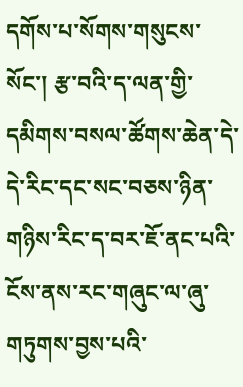དགོས་པ་སོགས་གསུངས་སོང་། རྩ་བའི་ད་ལན་གྱི་དམིགས་བསལ་ཚོགས་ཆེན་དེ་དེ་རིང་དང་སང་བཅས་ཉིན་གཉིས་རིང་ད་བར་ཇོ་ནང་པའི་ངོས་ནས་རང་གཞུང་ལ་ཞུ་གཏུགས་བྱས་པའི་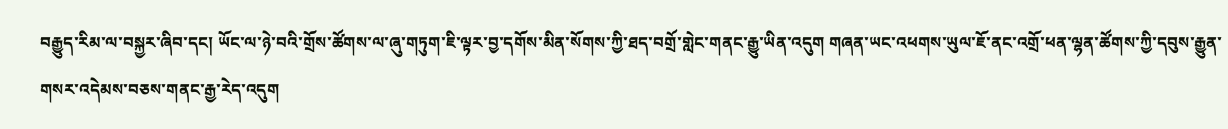བརྒྱུད་རིམ་ལ་བསྐྱར་ཞིབ་དང། ཡོང་ལ་ཉེ་བའི་གྲོས་ཚོགས་ལ་ཞུ་གཏུག་ཇི་ལྟར་བྱ་དགོས་མིན་སོགས་ཀྱི་ཐད་བགྲོ་གླེང་གནང་རྒྱུ་ཡིན་འདུག གཞན་ཡང་འཕགས་ཡུལ་ཇོ་ནང་འགྲོ་ཕན་ལྷན་ཚོགས་ཀྱི་དབུས་རྒྱུན་གསར་འདེམས་བཅས་གནང་རྒྱ་རེད་འདུག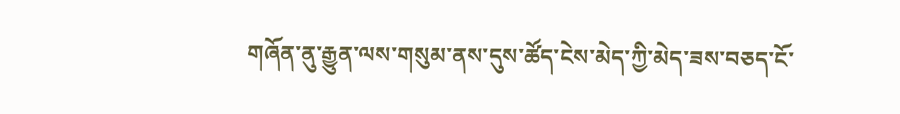གཞོན་ནུ་རྒྱུན་ལས་གསུམ་ནས་དུས་ཚོད་ངེས་མེད་ཀྱི་མེད་ཟས་བཅད་ངོ་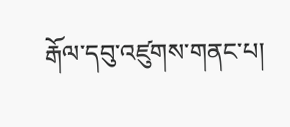རྒོལ་དབུ་འཛུགས་གནང་པ།